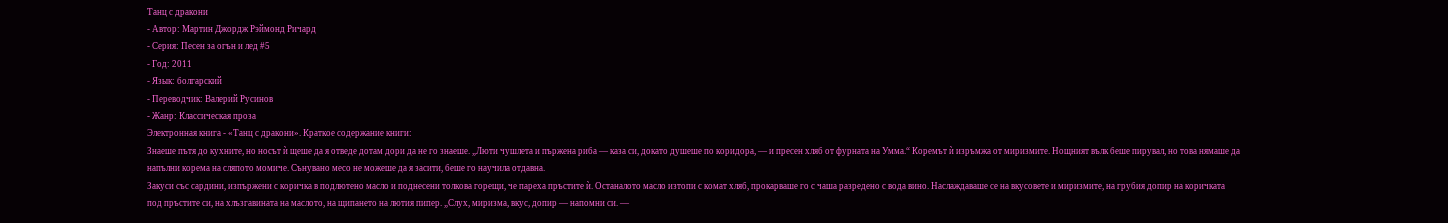Танц с дракони
- Автор: Мартин Джордж Рэймонд Ричард
- Серия: Песен за огън и лед #5
- Год: 2011
- Язык: болгарский
- Переводчик: Валерий Русинов
- Жанр: Классическая проза
Электронная книга - «Танц с дракони». Краткое содержание книги:
Знаеше пътя до кухните, но носът ѝ щеше да я отведе дотам дори да не го знаеше. „Люти чушлета и пържена риба — каза си, докато душеше по коридора, — и пресен хляб от фурната на Умма.“ Коремът ѝ изръмжа от миризмите. Нощният вълк беше пирувал, но това нямаше да напълни корема на сляпото момиче. Сънувано месо не можеше да я засити, беше го научила отдавна.
Закуси със сардини, изпържени с коричка в подлютено масло и поднесени толкова горещи, че пареха пръстите ѝ. Останалото масло изтопи с комат хляб, прокарваше го с чаша разредено с вода вино. Наслаждаваше се на вкусовете и миризмите, на грубия допир на коричката под пръстите си, на хлъзгавината на маслото, на щипането на лютия пипер. „Слух, миризма, вкус, допир — напомни си. —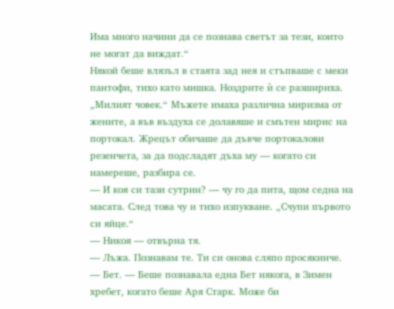Има много начини да се познава светът за тези, които не могат да виждат.“
Някой беше влязъл в стаята зад нея и стъпваше с меки пантофи, тихо като мишка. Ноздрите ѝ се разшириха. „Милият човек.“ Мъжете имаха различна миризма от жените, а във въздуха се долавяше и смътен мирис на портокал. Жрецът обичаше да дъвче портокалови резенчета, за да подсладят дъха му — когато си намереше, разбира се.
— И коя си тази сутрин? — чу го да пита, щом седна на масата. След това чу и тихо изпукване. „Счупи първото си яйце.“
— Никоя — отвърна тя.
— Лъжа. Познавам те. Ти си онова сляпо просякинче.
— Бет. — Беше познавала една Бет някога, в Зимен хребет, когато беше Аря Старк. Може би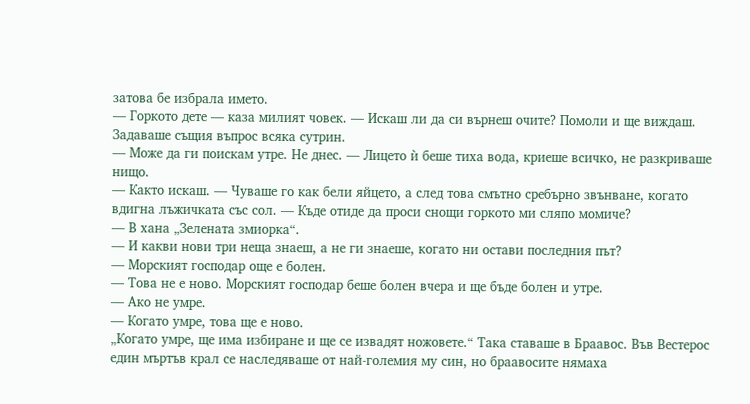затова бе избрала името.
— Горкото дете — каза милият човек. — Искаш ли да си върнеш очите? Помоли и ще виждаш.
Задаваше същия въпрос всяка сутрин.
— Може да ги поискам утре. Не днес. — Лицето ѝ беше тиха вода, криеше всичко, не разкриваше нищо.
— Както искаш. — Чуваше го как бели яйцето, а след това смътно сребърно звънване, когато вдигна лъжичката със сол. — Къде отиде да проси снощи горкото ми сляпо момиче?
— В хана „Зелената змиорка“.
— И какви нови три неща знаеш, а не ги знаеше, когато ни остави последния път?
— Морският господар още е болен.
— Това не е ново. Морският господар беше болен вчера и ще бъде болен и утре.
— Ако не умре.
— Когато умре, това ще е ново.
„Когато умре, ще има избиране и ще се извадят ножовете.“ Така ставаше в Браавос. Във Вестерос един мъртъв крал се наследяваше от най-големия му син, но браавосите нямаха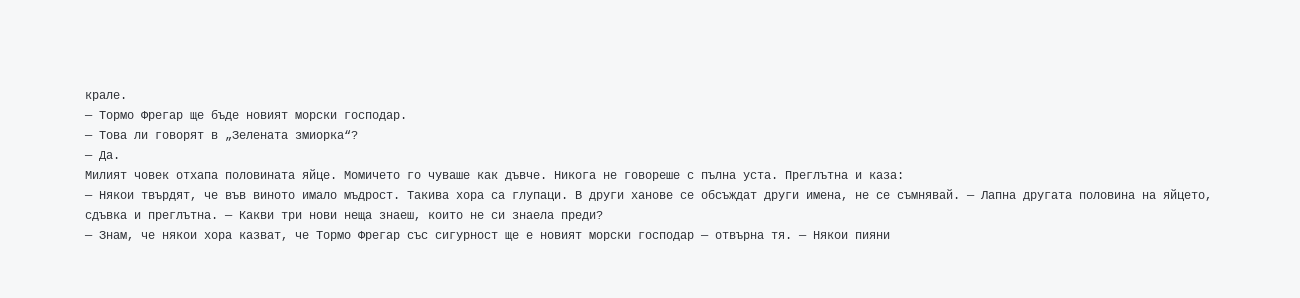крале.
— Тормо Фрегар ще бъде новият морски господар.
— Това ли говорят в „Зелената змиорка“?
— Да.
Милият човек отхапа половината яйце. Момичето го чуваше как дъвче. Никога не говореше с пълна уста. Преглътна и каза:
— Някои твърдят, че във виното имало мъдрост. Такива хора са глупаци. В други ханове се обсъждат други имена, не се съмнявай. — Лапна другата половина на яйцето, сдъвка и преглътна. — Какви три нови неща знаеш, които не си знаела преди?
— Знам, че някои хора казват, че Тормо Фрегар със сигурност ще е новият морски господар — отвърна тя. — Някои пияни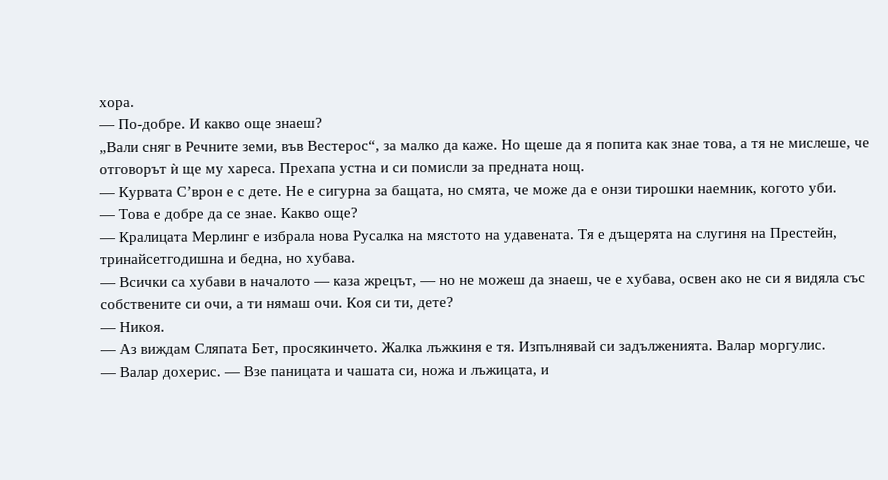хора.
— По-добре. И какво още знаеш?
„Вали сняг в Речните земи, във Вестерос“, за малко да каже. Но щеше да я попита как знае това, а тя не мислеше, че отговорът ѝ ще му хареса. Прехапа устна и си помисли за предната нощ.
— Курвата С’врон е с дете. Не е сигурна за бащата, но смята, че може да е онзи тирошки наемник, когото уби.
— Това е добре да се знае. Какво още?
— Кралицата Мерлинг е избрала нова Русалка на мястото на удавената. Тя е дъщерята на слугиня на Престейн, тринайсетгодишна и бедна, но хубава.
— Всички са хубави в началото — каза жрецът, — но не можеш да знаеш, че е хубава, освен ако не си я видяла със собствените си очи, а ти нямаш очи. Коя си ти, дете?
— Никоя.
— Аз виждам Сляпата Бет, просякинчето. Жалка лъжкиня е тя. Изпълнявай си задълженията. Валар моргулис.
— Валар дохерис. — Взе паницата и чашата си, ножа и лъжицата, и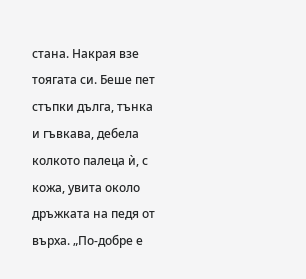стана. Накрая взе тоягата си. Беше пет стъпки дълга, тънка и гъвкава, дебела колкото палеца ѝ, с кожа, увита около дръжката на педя от върха. „По-добре е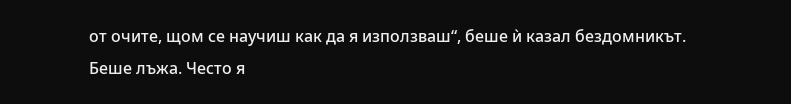от очите, щом се научиш как да я използваш“, беше ѝ казал бездомникът.
Беше лъжа. Често я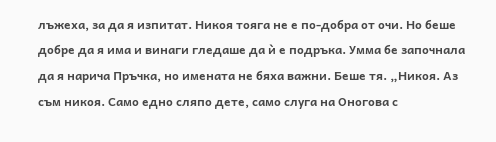лъжеха, за да я изпитат. Никоя тояга не е по-добра от очи. Но беше добре да я има и винаги гледаше да ѝ е подръка. Умма бе започнала да я нарича Пръчка, но имената не бяха важни. Беше тя. „Никоя. Аз съм никоя. Само едно сляпо дете, само слуга на Оногова с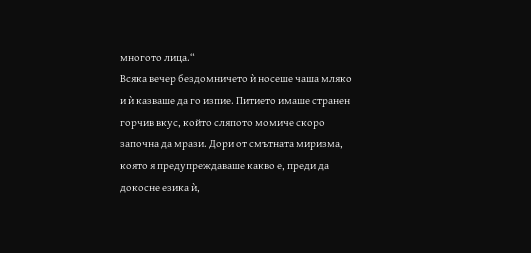многото лица.“
Всяка вечер бездомничето ѝ носеше чаша мляко и ѝ казваше да го изпие. Питието имаше странен горчив вкус, който сляпото момиче скоро започна да мрази. Дори от смътната миризма, която я предупреждаваше какво е, преди да докосне езика ѝ,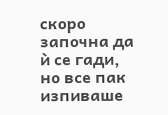скоро започна да ѝ се гади, но все пак изпиваше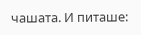чашата. И питаше: